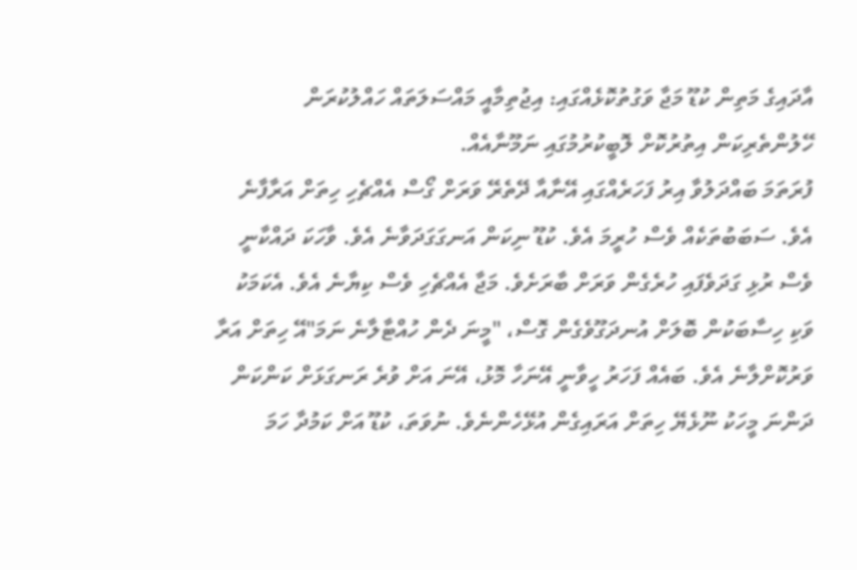އާދައިގެ މަތިން ކުޑޫ މަޖާ ވަގުތުކޮޅެއްގައި: އިޖުތިމާއީ މައްސަލަތައް ހައްލުކުރަން ހޭލުންތެރިކަން އިތުރުކޮށް ލޮބީކުރުމުގައި ނަމޫނާއެއް.
ފުރަތަމަ ބައްދަލުވާ އިރު ފަހަރެއްގައި އޭނާއާ ދޭތެރޭ ވަރަށް ގޯސް އެއްޗެހި ހިތަށް އަރާފާނެ އެވެ. ސަބަބުތަކެއް ވެސް ހުރީމަ އެވެ. ކުޑޫ ނިކަން އަނގަގަދަވާނެ އެވެ. ވާހަކަ ދައްކާނީ ވެސް ރުޅި ގަދަވެފައި ހުރެގެން ވަރަށް ބާރަށެވެ. މަޖާ އެއްޗެހި ވެސް ކިޔާނެ އެވެ. އެކަމަކު ވަކި ހިސާބަކުން ބޮލަށް އުނދަގޫވެގެން ގޮސް، "މީނަ ދެން ހުއްޓާލާނެ ނަމަ"އޭ ހިތަށް އަރާ ވަރުކޮށްލާނެ އެވެ. ބައެއް ފަހަރު ހީވާނީ އޭނަހާ މޮޅު، އޭނަ އަށް ވުރެ ރަނގަޅަށް ކަންކަން ދަންނަ މީހަކު ނޫޅެޔޭ ހިތަށް އަރައިގެން އުޅޭހެންނެވެ. ނުވަތަ، ކުޑޫ އަށް ކަމުދާ ހަމަ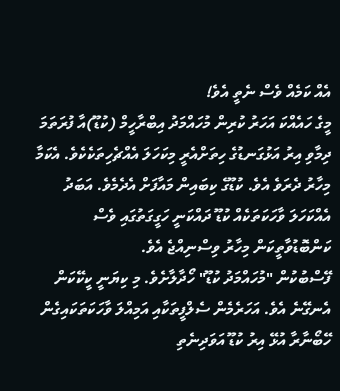އެއް ކަމެއް ވެސް ނެތީ އެވެ!
މީގެ ހައެއްކަ އަހަރު ކުރިން މުހައްމަދު އިބްރާހީމް (ކުޑޫ)އާ ފުރަތަމަ ދިމާވި އިރު އަޅުގަނޑުގެ ހިތަށްއެރީ މިކަހަލަ އެއްޗެހިތަކެކެވެ. އެކަމާ މިހާރު ދެރަވެ އެވެ. ކުޑޫގެ ކިބައިން މައާފަށް އެދެމެވެ. އަބަދު އެއްކަހަލަ ވާހަކަތަކެއް ކުޑޫ ދައްކަނީ ހަގީގަތުގައި ވެސް ކަންބޮޑުވާތީކަން މިހާރު ވިސްނިއްޖެ އެވެ.
ފޭސްބުކުން "މުހައްމަދު ކުޑޫ" ހޯދާލާށެވެ. މި ކިޔަނީ ކީކޭކަން އެނގޭނެ އެވެ. އަހަރެމެން ސެލްފީތަކާއި އަމިއްލަ ވާހަކަތަކައިގެން ހޭބޯނާރާ އުޅޭ އިރު ކުޑޫ އަވަދިނެތި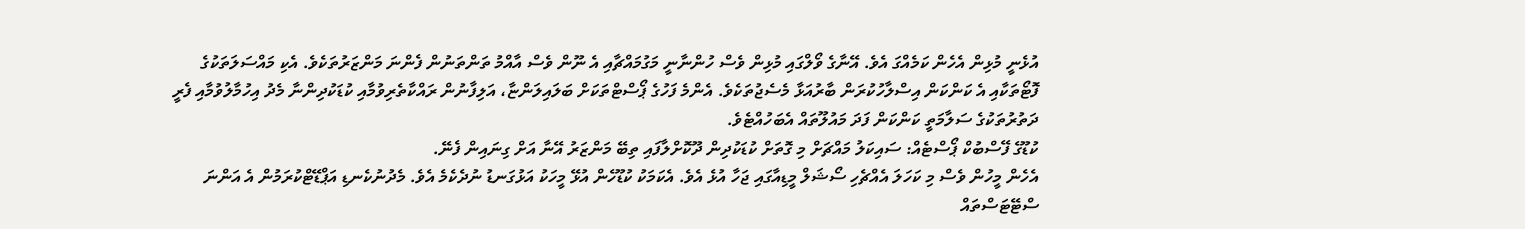އުޅެނީ މުޅިން އެހެން ކަމެއްގަ އެވެ. އޭނާގެ ވޯލްގައި މުޅިން ވެސް ހުންނާނީ މަގުމައްޗާއި އެ ނޫން ވެސް އާއްމު ތަންތަނުން ފެންނަ މަންޒަރުތަކެވެ. އެކި މައްސަލަތަކުގެ ފޮޓޯތަކާއި އެ ކަންކަން އިސްލާހުކުރަން ބާރުއަޅާ މެސެޖުތަކެވެ. އެންމެ ފަހުގެ ޕޯސްޓްތަކަށް ބަލައިލަންޏާ، އަލިފާނުން ރައްކާތެރިވުމާއި ކުޑަކުދިންނާ މެދު އިހުމާލުވުމާއި ފެރީ ދަތުރުތަކުގެ ސަލާމަތީ ކަންކަން ފަދަ މައުލޫތައް އެބަހުއްޓެވެ.
ކުޑޫގެ ފޭސްބުކް ޕޯސްޓެއް: ސައިކަލު މައްޗަށް މި ގޮތަށް ކުޑަކުދިން ދޫކޮށްލާފައި ތިބޭ މަންޒަރު އޭނާ އަށް ގިނައިން ފެނޭ.
އެހެން މީހުން ވެސް މި ކަހަލަ އެއްޗެހި ސޯޝަލް މީޑިއާގައި ޖަހާ އުޅެ އެވެ. އެކަމަކު ކުޑޫހެން އުޅޭ މީހަކު އަޅުގަނޑު ނުދެކެމެ އެވެ. މެދުނުކެނޑި އަޕްޑޭޓްކުރަމުން އެ އަންނަ ސްޓޭޓަސްތައް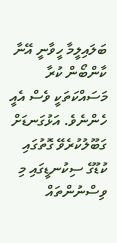ބަލައިލީމާ ހީވާނީ އޭނާ ކާންބޯން ކުރާ މަސައްކަތަކީ ވެސް އެއީ ހެންނެވެ. އަޅުގަނޑަށް ގަބޫލުކުރެވޭ ގޮތުގައި ކުޑޫގެ ސިކުނޑީގައި މި ވިސްނުންތައް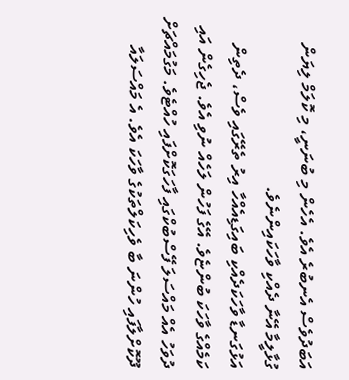އަބަދުވެސް އެނބުރެ އެވެ. އެހެން މި ބުނަނީ، މި ކޮލަމް ލިޔަން ގުޅާލީމާ އޭނާ ދެއްކި ވާހަކައިންނެވެ.
އަޅުގަނޑާ ވާހަކަދެއްކި ބައިގަޑިއެއްހާ އިރު ތެރޭގައި ވެސް، ދެތިން ކަމެއްގެ ވާހަކަ ބުންޏެވެ. އޭގެ ފަހުން ލަހެއް ނުވި އެވެ. ޖެހިގެން އައި ދުވަހު އެއް މައްސަލަ ފޭސްބުކްގައި ފާހަގަކޮށްފައި ހުއްޓެވެ. މަގުމައްޗަށް ދޫކޮށްލާފައި ހުންނަ ބާ ވެހިކަލްތަކުގެ ވާހަކަ އެވެ. އެ މައްސަލައާ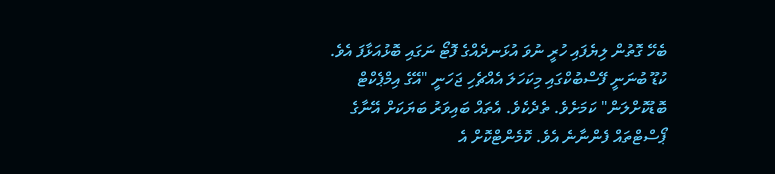ބެހޭ ގޮތުން ލިޔެފައި ހުރީ ނުވަ އުޅަނދެއްގެ ފޮޓޯ ނަގައި ބޮޅުއަޅާފަ އެވެ.
ކުޑޫ ބުނަނީ ފޭސްބުކްގައި މިކަހަލަ އެއްޗެހި ޖަހަނީ "އޭގެ އިމްޕެކްޓް ބޮޑުކޮށްލަން" ކަމަށެވެ. ތެދެކެވެ. އެތައް ބައިވަރު ބަޔަކަށް އޭނާގެ ޕޯސްޓްތައް ފެންނާނެ އެވެ. ކޮމެންޓްކޮށް އެ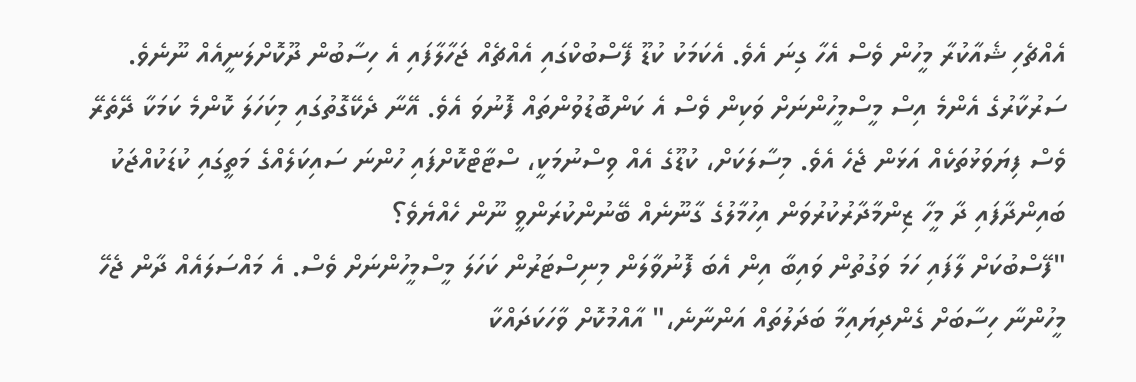އެއްޗެހި ޝެއާކުރާ މީހުން ވެސް އެހާ ގިނަ އެވެ. އެކަމަކު ކުޑޫ ފޭސްބުކްގައި އެއްޗެއް ޖަހާލާފައި އެ ހިސާބުން ދޫކޮށްލަނީއެއް ނޫނެވެ. ސަރުކާރުގެ އެންމެ އިސް މީސްމީހުންނަށް ވަކިން ވެސް އެ ކަންބޮޑުވުންތައް ފޮނުވަ އެވެ. އޭނާ ދެކޭގޮތުގައި މިކަހަލަ ކޮންމެ ކަމަކާ ދޭތެރޭ ވެސް ފިޔަވަޅުތަކެއް އަޅަން ޖެހެ އެވެ. މިސާލަކަށް، ކުޑޫގެ އެއް ވިސްނުމަކީ، ސްޓާޓްކޮށްފައި ހުންނަ ސައިކަލެއްގެ މަތީގައި ކުޑަކުއްޖަކު ބައިންދާފައި ދާ މީހާ ޒިންމާދާރުކުރުވަން އިހުމާލުގެ ގާނޫނެއް ބޭނުންކުރަންވީ ނޫން ހެއްޔެވެ؟
"ފޭސްބުކަށް ލާފައި ހަމަ ވަގުތުން ވައިބާ އިން އެބަ ފޮނުވާލަން މިނިސްޓަރުން ކަހަލަ މީސްމީހުންނަށް ވެސް. އެ މައްސަލައެއް ދާން ޖެހޭ މީހުންނާ ހިސާބަށް ގެންދިޔައިމާ ބަދަލުތައް އަންނާނެ،" އާއްމުކޮށް ވާހަކަދައްކާ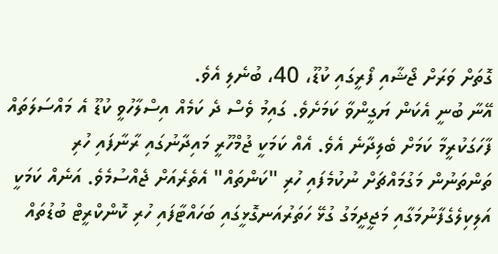ގޮތަށް ވަރަށް ޖޯޝާއި ފޯރީގައި ކުޑޫ، 40، ބުނެލި އެވެ.
އޭނާ ބުނީ އެކަން ޔަގީންވާ ކަމަށެވެ. ގައިމު ވެސް ދެ ކަމެއް އިސްލާހުވީ ކުޑޫ އެ މައްސަލަތައް ފާހަގަކުރީމާ ކަމަށް ބެލިދާނެ އެވެ. އެއް ކަމަކީ ޖުމްހޫރީ މައިދާނުގައި ރާނާފައި ހުރި ތަންތަނުން މަގުމައްޗަށް ނުކުމެފައި ހުރި "ކަންތައް" އެތެރެއަށް ޖެއްސުމެވެ. އަނެއް ކަމަކީ އަލިކިލެގެފާނުމަގާއި މަޖީދީމަގު ގުޅޭ ހަތަރުއަނގޮޅީގައި ބަހައްޓާފައި ހުރި ކޮންކްރީޓް ބުޑުތައް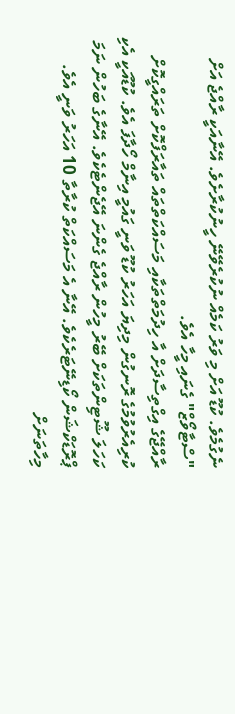ނެގުމެވެ. ކުޑޫ އަށް މި ވަރު ކަމެއް ނުކުރެވޭނޭ ހީނުކުރާށެވެ. އޭނާއަކީ ރާއްޖެ އަށް "ސްޓާވޯޒް" ގެނައި މީހާ އެވެ.
ރާއްޖޭގެ އިގްތިސާދަށް އާ ހިދުމަތްތަކާއި މަސައްކަތްތައް ތައާރަފްކޮށް ތަރައްގީކޮށް ކުރިއެރުވުމުގެ ރޮނގުން މިދިޔަ އަހަރު ކުޑޫ ވަނީ ގައުމީ އިނާމް ހޯދާފަ އެވެ. ކުޑޫއަކީ އެކި ކަހަލަ ޝޫޓިންތަކަށް ބޭރު މީހުން ރާއްޖެ ގެންނަ އޭޖެންޓެކެވެ. އޭނާގެ ބަހުން ނަމަ ޕްރޮޑަކްޝަން ކޯޑިނޭޓަރެކެވެ. އޭނާ އެ މަސައްކަތް ކުރާތާ 10 އަހަރު ވަނީ އެވެ. މިހާތަނަށް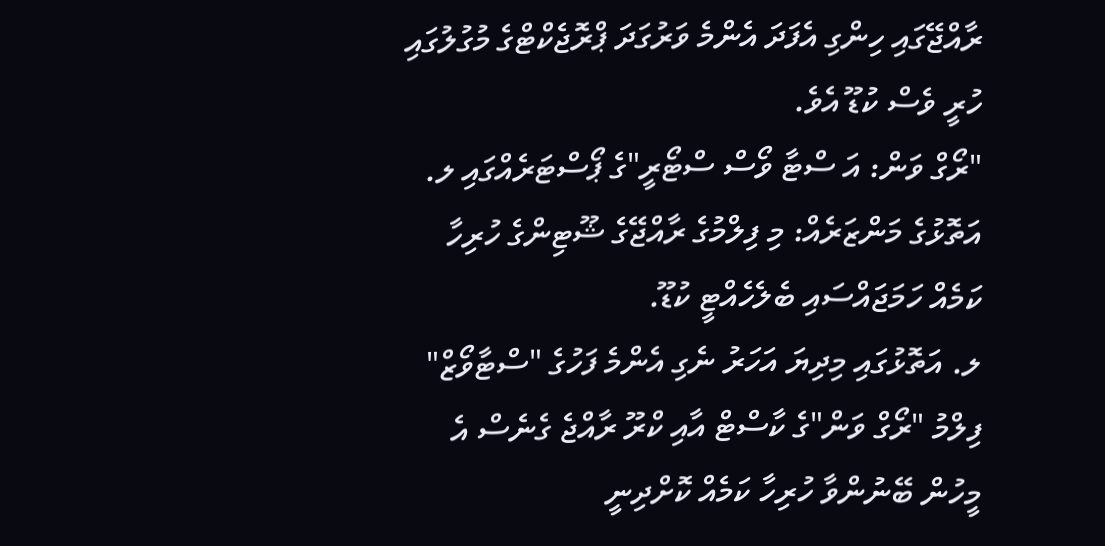ރާއްޖޭގައި ހިންގި އެފަދަ އެންމެ ވަރުގަދަ ޕްރޮޖެކްޓްގެ މުގުލުގައި ހުރީ ވެސް ކުޑޫ އެވެ.
"ރޯގް ވަން: އަ ސްޓާ ވޯސް ސްޓޯރީ"ގެ ޕޯސްޓަރެއްގައި ލ. އަތޮޅުގެ މަންޒަރެއް: މި ފިލްމުގެ ރާއްޖޭގެ ޝޫޓިންގެ ހުރިހާ ކަމެއް ހަމަޖައްސައި ބެލެހެއްޓީ ކުޑޫ.
ލ. އަތޮޅުގައި މިދިޔަ އަހަރު ނެގި އެންމެ ފަހުގެ "ސްޓާވޯޒް" ފިލްމު "ރޯގް ވަން"ގެ ކާސްޓް އާއި ކްރޫ ރާއްޖެ ގެނެސް އެ މީހުން ބޭނުންވާ ހުރިހާ ކަމެއް ކޮށްދިނީ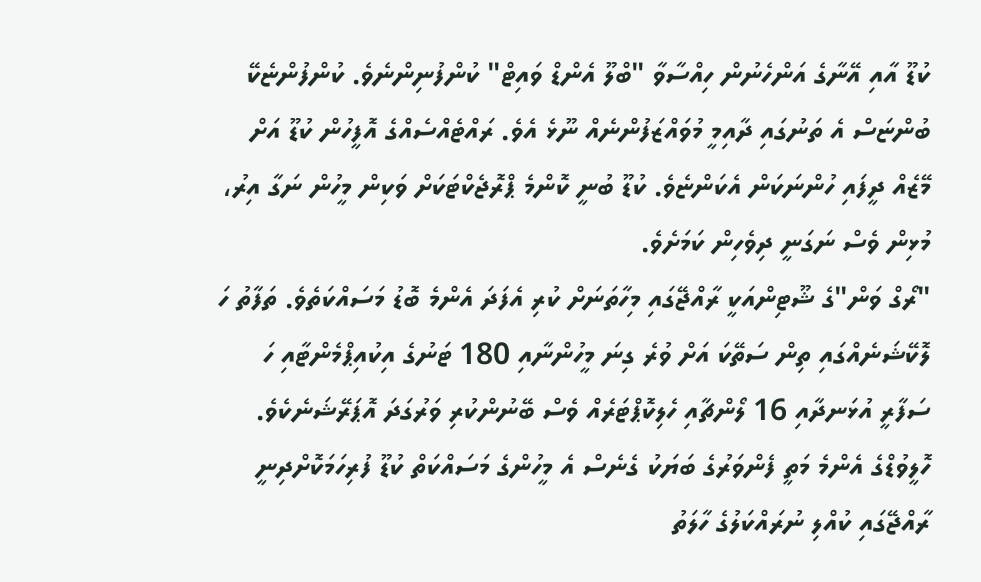ކުޑޫ އާއި އޭނާގެ އަންހެނުން ހިއްސާވާ "ބްލޫ އެންޑް ވައިޓް" ކުންފުނިންނެވެ. ކުންފުންޏެކޭ ބުންޏަސް އެ ތަނުގައި ދާއިމީ މުވައްޒަފުންނެއް ނޫޅެ އެވެ. ރައްޓެއްސެއްގެ އޮފީހުން ކުޑޫ އަށް މޭޒެއް ދީފައި ހުންނަކަން އެކަންޏެވެ. ކުޑޫ ބުނީ ކޮންމެ ޕްރޮޖެކްޓަކަށް ވަކިން މީހުން ނަގާ އިރު، މުޅިން ވެސް ނަގަނީ ދިވެހިން ކަމަށެވެ.
"ރޯގް ވަން"ގެ ޝޫޓިންއަކީ ރާއްޖޭގައި މިހާތަނަށް ކުރި އެފަދަ އެންމެ ބޮޑު މަސައްކަތެވެ. ތަފާތު ހަ ލޮކޭޝަނެއްގައި ތިން ސަތޭކަ އަށް ވުރެ ގިނަ މީހުންނާއި 180 ޓަނުގެ އިކުއިޕްމެންޓާއި ހަ ސަފާރީ އުޅަނދާއި 16 ލޯންޗާއި ހެލިކޮޕްޓަރެއް ވެސް ބޭނުންކުރި ވަރުގަދަ އޮޕަރޭޝަނެކެވެ. ހޮލީވުޑްގެ އެންމެ މަތީ ފެންވަރުގެ ބަޔަކު ގެނެސް އެ މީހުންގެ މަސައްކަތް ކުޑޫ ފުރިހަމަކޮށްދިނީ ރާއްޖޭގައި ކުއްލި ނުރައްކަލުގެ ހާލަތު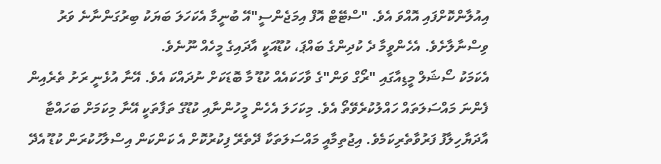އިއުލާންކޮށްފައި އޮއްވަ އެވެ. "ސްޓޭޓް އޮފް އިމަޖެންސީ"އޭ ބުނީމާ އެކަހަލަ ބަޔަކު ބިރުގަންނާނެ ވަރު ވިސްނާލާށެވެ. އެހެންވީމާ ދެ ކުދިންގެ ބައްޕަ، ކުޑޫއަކީ އާދައިގެ މީހެއް ނޫނެވެ.
އެކަމަކު ސޯޝަލް މީޑިއާގައި "ރޯގް ވަން"ގެ ވާހަކައެއް ކުޑޫ މާ ބޮޑަކަށް ނުދައްކަ އެވެ. އޭނާ އުޅެނީ ރަށު ތެރެއިން ފެންނަ މައްސަލަތައް ހައްލުކުރެވޭތޯ އެވެ. މިކަހަލަ އެހެން މީހުންނާއި ކުޑޫގެ ތަފާތަކީ އޭނާ މިކަމަށް ބަހައްޓާ އާދަޔާހިލާފު ފަރުވާތެރިކަމެވެ. އިޖުތިމާއީ މައްސަލަތަކާ ދޭތެރޭ ފިކުރުކޮށް އެ ކަންކަން އިސްލާހުކުރަން ކުޑޫ އެދޭ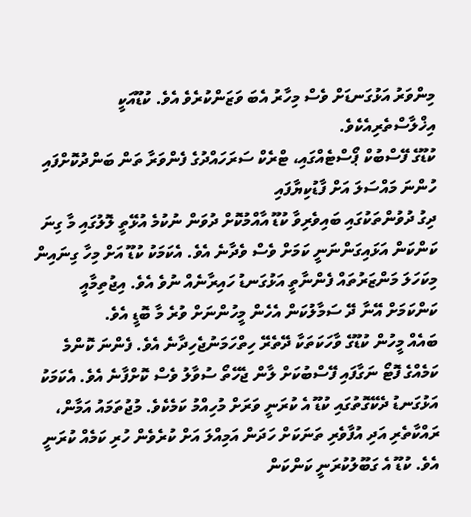މިންވަރު އަޅުގަނޑަށް ވެސް މިހާރު އެބަ ވަޒަންކުރެވެ އެވެ. ކުޑޫއަކީ އިޚްލާސްތެރިއެކެވެ.
ކުޑޫގެ ފޭސްބުކް ޕޯސްޓެއްގައި، ޓްރެކް ސަރަހައްދުގެ ފެންވަރާ ތަން ބަންދުކޮށްފައި ހުންނަ މައްސަލަ އަށް ފާޑުކިޔާފައި
ދިގު ދުވުންތަކުގައި ބައިވެރިވާ ކުޑޫ އާއްމުކޮށް ދުވަން ނުކުމެ އުޅޭތީ ލޮލުގައި މާ ގިނަ ކަންކަން އަޅައިގަންނަނީ ކަމަށް ވެސް ވެދާނެ އެވެ. އެކަމަކު ކުޑޫ އަށް މިހާ ގިނައިން މިކަހަލަ މަންޒަރުތައް ފެންނާތީ އަޅުގަނޑު ހައިރާނެއް ނުވެ އެވެ. އިޖުތިމާއީ ކަންކަމަށް އޭނާ ދޭ ސަމާލުކަން އެހެން މީހުންނަށް ވުރެ މާ ބޮޑީ އެވެ.
ބައެއް މީހުން ކުޑޫގެ ވާހަކަތަކާ ދޭތެރޭ ހިތްހަމަނުޖެހިދާނެ އެވެ. ފެންނަ ކޮންމެ ކަމެއްގެ ފޮޓޯ ނަގާފައި ފޭސްބުކަށް ލާން ޖެހޭތޯ ސުވާލު ވެސް ކޮށްފާނެ އެވެ. އެކަމަކު އަޅުގަނޑު ދެކޭގޮތުގައި ކުޑޫ އެ ކުރަނީ ވަރަށް މުހިއްމު ކަމެކެވެ. މުޖުތަމައު އަމާން، ރައްކާތެރި އަދި އުފާވެރި ތަނަކަށް ހަދަން އަމިއްލަ އަށް ކުރެވެން ހުރި ކަމެއް ކުރަނީ އެވެ. ކުޑޫ އެ ގަބޫލުކުރަނީ ކަންކަން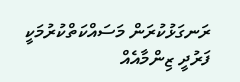ރަނގަޅުކުރަން މަސައްކަތްކުރުމަކީ ފަރުދީ ޒިންމާއެއް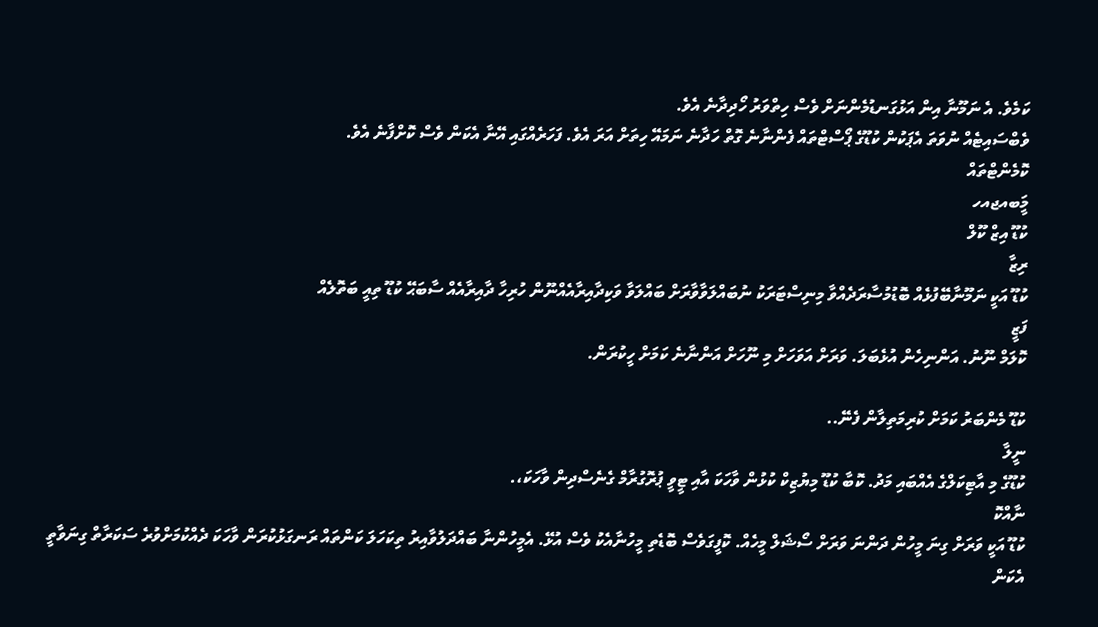ކަމެވެ. އެ ނަމޫނާ އިން އަޅުގަނޑުމެންނަށް ވެސް ހިތްވަރު ހޯދިދާނެ އެވެ.
ވެބްސައިޓެއް ނުވަތަ އެޕަކުން ކުޑޫގެ ޕޯސްޓްތައް ފެންނާނެ ގޮތް ހަދާނެ ނަމައޭ ހިތަށް އަރަ އެވެ. ފަހަރެއްގައި އޭނާ އެކަން ވެސް ކޮށްފާނެ އެވެ.
ކޮމެންޓްތައް
މީަބއޖއހ
ކުޑޫ އިޒް ކޫލް
ރިޒާ
ކުޑޫ އަކީ ނަމޫނާބޭފުޅެއް ބޮޑުމުސާރަދެއްވާ މިނިސްޓަރަކު ނުބައްލަވާވާރަށް ބައްލަވާ ވަކިދާއިރާއެއްނޫން ހުރިހާ ދާއިރާއެއް ސާބަޙޭ ކުޑޫ ތިއީ ބަތޮލެއް
ފަޒީ
ކޮލަމް ނޫނު. އަންނިހެން އުޅެބަލަ. ވަރަށް އަވަހަށް މި ނޫހަށް އަންނާނެ ކަމަށް ހީކުރަން.

ކުޑޫ މެންބަރު ކަމަށް ކުރިމަތިލާން ފެނޭ..
ނީލާ
ކުޑޫގެ މި އާޓިކަލްގެ އެއްބައި މަދު. ކޮބާ ކުޑޫ މިޔުޒިކް ކުޅުން ވާހަކަ އާއި ޓީވީ ޕުރޮގުރާމް ގެނެސްދިން ވާހަކަ،.
ނާއްކޮ
ކުޑޫ އަކީ ވަރަށް ގިނަ މީހުން ދަންނަ ވަރަށް ސޯޝަލް މީހެއް. ކޮފީގަވެސް ބޮޑެތި މީހުނާއެކު ވެސް އުޅޭ. އެމީހުންނާ ބައްދަލުވާއިރު ތިކަހަލަ ކަންތައް ރަނގަޅުކުރަން ވާހަކަ ދެއްކުމަށްވުރެ ސަކަރާތް ގިނަވާތީ އެކަން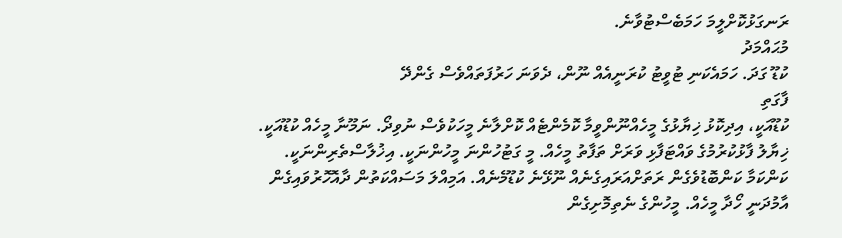ރަނގަޅުކޮށްލީމަ ހަމަބެސްޓުވާނެ.
މުޙައްމަދު
ކުޑޫ ގަދަ. ހަމައެކަނި ޓުވީޓު ކުރަނީއެއް ނޫން، ދެވަނަ ހަރުފަތައްވެސް ގެންދޭ
ފާގަތި
ކުޑޫއަކީ، އިދިކޮޅު ޚިޔާޅުގެ މީހެއްނޫންވީމާ ކޮމެންޓެއް ކޮށްލާނެ މީހަކުވެސް ނުވިދޯ. ނަމޫނާ މީހެއް ކުޑޫއަކީ. ޚިޔާލު ފާޅުކުރުމުގެ ވައްޓަފާޅި ވަރަށް ތަފާތު މީހެއް. މީ ގަޓުހުންނަ މީހުންނަކީ. އިޚުލާސްތެރިންނަކީ. ކަންކަމާ ކަންބޮޑުވެގެން ރަތަށްއަރައިގެނެއް ނޫޅޭނެ ކުޑޫމެނެއް. އަމިއްލަ މަސައްކަތުން ދާއޮހޮރުވައިގެން އާމުދަނީ ހޯދާ މީހެއް. މީހުންގެ ނެތިމޮށިގެން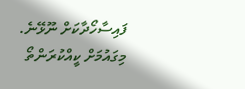ފައިސާހޯދާކަށް ނޫޅޭނެ. މިގައުމަށް ކީއްކުރަންތޯ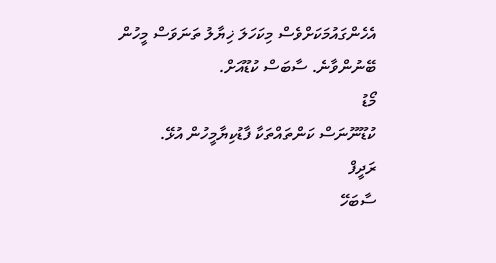އެހެންގައުމަކަށްވެސް މިކަހަލަ ޚިޔާލު ތަނަވަސް މީހުން ބޭނުންވާނެ. ސާބަސް ކުޑޫއަށް.
މޯޑު
ކުޑޫނޫނަސް ކަންތައްތަކާ ފާޑުކިޔާމީހުން އުޅޭ.
ރަދީފް
ސާބަހޭ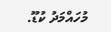މުހައްމަދު ކުޑޫ.